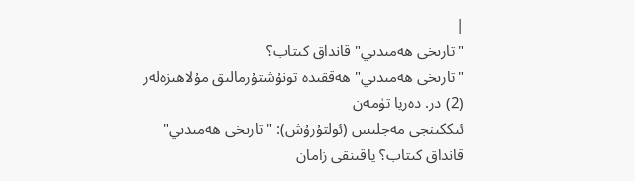|
"تارىخى ھەمىدىي" قانداق كىتاب؟
"تارىخى ھەمىدىي" ھەققىدە تونۇشتۇرمالىق مۇلاھىزەلەر (2) در. دەريا تۈمەن
ئىككىنجى مەجلىس (ئولتۇرۇش): "تارىخى ھەمىدىي" قانداق كىتاب؟ ياقىنقى زامان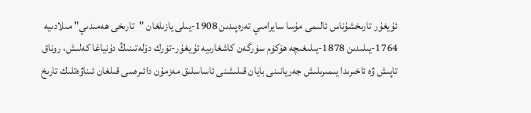ئۇيغۇر تارىخشۇناس ئالىمى مۇسا سايرامىي تەرەپىدىن 1908-يىلى يازىلغان "تارىخى ھەمىدىي" مىلادىيە 1764-يىلىدىن 1878-يىلىغىچە ھۆكۈم سۈرگەن كاشغارىيە ئۇيغۇر-تۈرك دۆلەتىنىڭ دۇنياغا كەلىش، روناق تاپىش ۋە ئاخىرىدا يىمىرىلىش جەريانىنى بايان قىلىشنى ئاساسلىق مەزمۇن دائىرەسى قىلغان ئىناۋەتلىك تارىخ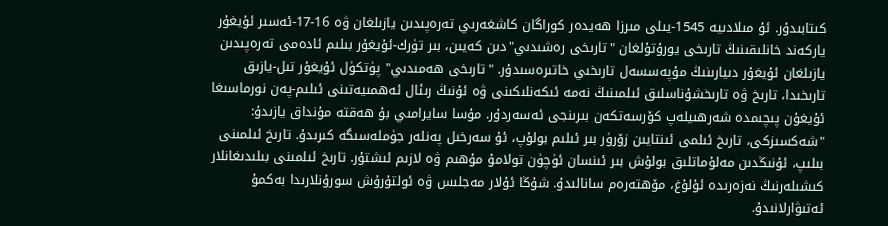كىتابىدۇر. ئۇ مىلادىيە 1545-يىلى مىرزا ھەيدەر كوراگان كاشغەرىي تەرەپىدىن يازىلغان ۋە 16-17-ئەسىر ئۇيغۇر ياركەند خانلىقىنىڭ تارىخى يورۇتۇلغان "تارىخى رەشىدىي"دىن كەيىن، بىر تۈرك-ئۇيغۇر بىلىم ئادەمى تەرەپىدىن يازىلغان ئۇيغۇر دىيارىنىڭ مۇپەسسەل تارىخىي خاتىرەسىدۇر. "تارىخى ھەمىدىي" پۈتكۈل ئۇيغۇر تىل-يازىق تارىخىدا، تارىخ ۋە تارىخشۇناسلىق ئىلمىنىڭ نەمە ئىكەنلىكىنى ۋە ئۇنىڭ رىئال ئەھمىيەتىنى ئىلىم-پەن نورماسىغا ئۇيغۇن پىچىمدە شەرھىيلەپ كۆرسەتكەن بىرىنجى ئەسەردۇر. مۇسا سايرامىي بۇ ھەقتە مۇنداق يازىدۇ: "شەكسىزكى، تارىخ ئىلمى ئىنتايىن زۆرۈر بىر ئىلىم بولۇپ، ئۇ سەرخىل پەنلەر جۈملەسىگە كىرىدۇ. تارىخ ئىلمىنى بىلىپ، ئۇنىڭدىن مەلۇماتلىق بولۇش بىر ئىنسان ئۈچۈن تولامۇ مۇھىم ۋە لازىم ئىشتۇر. تارىخ ئىلمىنى بىلىدىغانلار كىشىلەرنىڭ نەزەرىدە ئۇلۇغ، مۆھتەرەم سانالىدۇ. شۇڭا ئۇلار مەجلىس ۋە ئولتۇرۇش سورۇنلارىدا بەكمۇ ئەتىۋارلانىدۇ.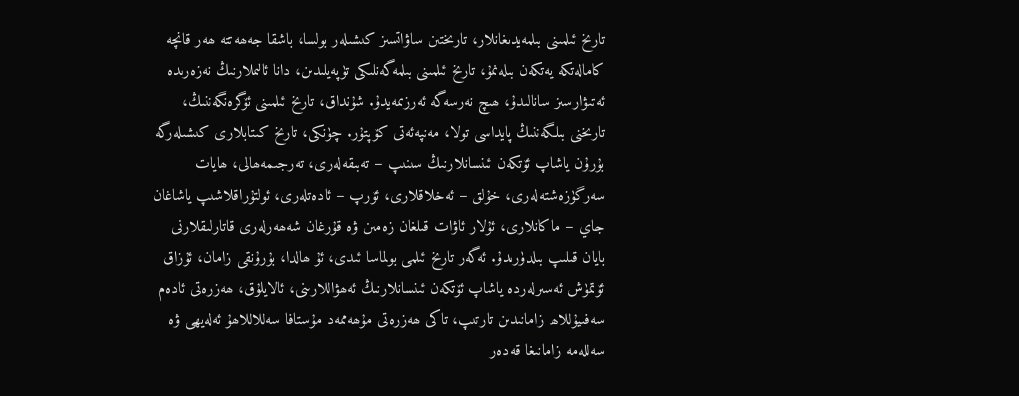تارىخ ئىلمىنى بىلمەيدىغانلار، تارىختىن ساۋاتسىز كىشىلەر بولسا، باشقا جەھەتتە ھەر قانچە كامالەتكە يەتكەن بىلەنمۇ، تارىخ ئىلمىنى بىلمەگەنلىكى تۈپەيلىدىن، دانا ئالىملارنىڭ نەزەرىدە ئەتىۋارسىز سانالىدۇ، ھىچ نەرسەگە ئەرزىمەيدۇ. شۇنداق، تارىخ ئىلمىنى ئۆگرەنگەننىڭ، تارىخنى بىلگەننىڭ پايداسى تولا، مەنپەئەتى كۆپتۇر. چۈنكى، تارىخ كىتابلارى كىشىلەرگە بۇرۇن ياشاپ ئۆتكەن ئىنسانلارنىڭ سىنىپ – تەبىقەلەرى، تەرجىمەھالى، ھايات سەرگۈزەشتەلەرى، خۇلق – ئەخلاقلارى، ئۆرپ – ئادەتلەرى، ئولتۇراقلاشىپ ياشاغان جاي – ماكانلارى، ئۇلار ئاۋات قىلغان زەمىن ۋە قۇرغان شەھەرلەرى قاتارلىقلارنى بايان قىلىپ بىلدۈرىدۇ. ئەگەر تارىخ ئىلمى بولماسا ئىدى، ئۇ ھالدا، بۇرۇنقى زامان، ئۇزاق ئۆتمۈش ئەسىرلەردە ياشاپ ئۆتكەن ئىنسانلارنىڭ ئەھۋاللارىنى، ئالايلۇق، ھەزرەتى ئادەم سەفىيۇللاھ زامانىدىن تارتىپ، تاكى ھەزرەتى مۇھەممەد مۇستافا سەللاللاھۇ ئەلەيھى ۋە سەللەمە زامانىغا قەدەر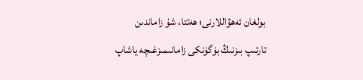بولغان ئەھۋاللارنى؛ ھەتتا، شۇ زاماندىن تارتىپ بىزنىڭ بۈگۈنكى زامانىمىزغىچە ياشاپ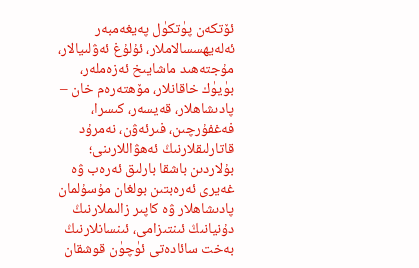ئۆتكەن پۈتكۈل پەيغەمبەر ئەلەيھسسالاملار، ئۇلۇغ ئەۋلىيالار، مۇجتەھىد ماشايىخ ئەزەملەر، بۈيۈك خاقانلار، مۆھتەرەم خان – پادىشاھلار، قەيسەر، كىسرا، فەغفۇرچىن، فىرئەۋن، نەمرۇد قاتارلىقلارنىڭ ئەھۋاللارىنى؛ بۇلاردىن باشقا بارلىق ئەرەب ۋە غەيرى ئەرەبتىن بولغان مۇسۇلمان پادىشاھلار ۋە كاپىر زالىملارنىڭ دۇنيانىڭ ئىنتىزامى، ئىنسانلارنىڭ بەخت سائادەتى ئۈچۈن قوشقان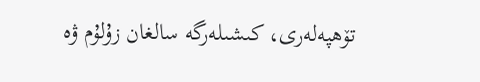تۆھپەلەرى، كىشىلەرگە سالغان زۇلۇم ۋە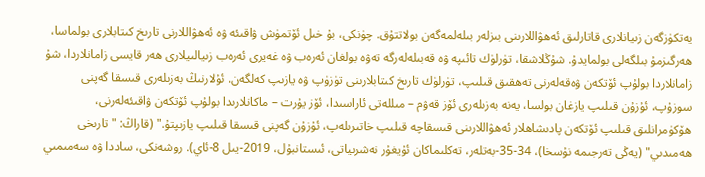يەتكۈزگەن زىيانلارى قاتارلىق ئەھۋاللارىنى بىزلەر بىلەلمەگەن بولاتتۇق. چۈنكى، بۇ خىل ئۆتمۈش ۋاقىئە ۋە ئەھۋاللارنى تارىخ كىتابلارى بولماسا، ھەرگىزمۇ بىلگەلى بولمايدۇ. شۇڭلاشقا، تۈرلۈك تائىپە ۋە قەبىلەلەرگە تەۋە بولغان ئەرەب ۋە غەيرى ئەرەب زىيالىيلارى ھەر قايسى زامانلاردا، شۇ زامانلاردا بولۇپ ئۆتكەن ۋەقەلەرنى تەھقىق قىلىپ، تۈرلۈك تارىخ كىتابلارىنى تۈزۈپ ۋە يازىپ كەلگەن. ئۇلارنىڭ بەزىلەرى قىسقا گەپنى سوزۇپ، ئۇزۇن قىلىپ يازغان بولسا، يەنە بەزىلەرى ئۆز قەۋم – مىللەتى ئاراسىدا، ئۆز يۇرت – ماكانلارىدا بولۇپ ئۆتكەن ۋاقىئەلەرنى، ھۆكۈمرانلىق قىلىپ ئۆتكەن پادىشاھلار ئەھۋاللارىنى قىسقاچە قىلىپ خاتىرىلەپ، ئۇزۇن گەپنى قىسقا قىلىپ يازىپتۇ." (قاراڭ: "تارىخى ھەمىدىي" (يەڭى تەرجىمە نۇسخا)، 34-35-بەتلەر، تەكلىماكان ئۇيغۇر نەشرىياتى، ئىستانبۇل، 2019-يىل 8-ئاي). روشەنكى، ساددا ۋە سەمىمىي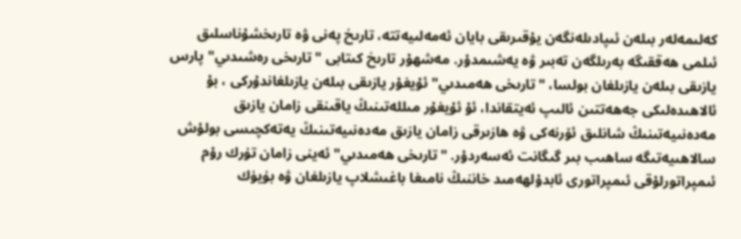كەلىمەلەر بىلەن ئىپادىلەنگەن يۇقىرىقى بايان ئەمەلىيەتتە، تارىخ پەنى ۋە تارىخشۇناسلىق ئىلمى ھەققىگە بەرىلگەن تەبىر ۋە يەشىمدۇر. مەشھۇر تارىخ كىتابى "تارىخى رەشىدىي" پارس يازىقى بىلەن يازىلغان بولسا، "تارىخى ھەمىدىي" ئۇيغۇر يازىقى بىلەن يازىلغاندۇركى ، بۇ ئالاھىدەلىكى جەھەتتىن ئالىپ ئەيتقاندا، ئۇ ئۇيغۇر مىللەتىنىڭ ياقىنقى زامان يازىق مەدەنىيەتىنىڭ شانلىق ئۆرنەكى ۋە ھازىرقى زامان يازىق مەدەنىيەتىنىڭ يەتەكچىسى بولۇش سالاھىيەتىگە ساھىب بىر گىگانت ئەسەردۇر. "تارىخى ھەمىدىي" ئەينى زامان تۈرك رۇم ئىمپراتورلۇقى ئىمپراتورى ئابدۇلھەمىد خاننىڭ نامىغا باغىشلاپ يازىلغان ۋە بۈيۈك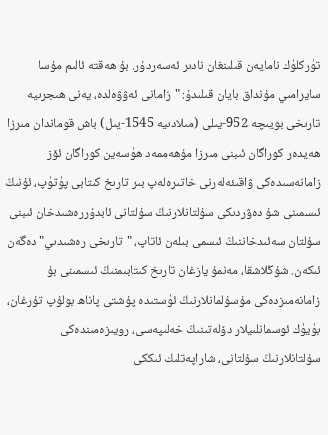تۈركلۈك نامايەن قىلىنغان نادىر ئەسەردۇر. بۇ ھەقتە ئالىم مۇسا سايرامىي مۇنداق بايان قىلىدۇ: "زامانى ئەۋۋەلدە، يەنى ھىجرىيە تارىخى بويىچە 952-يىلى (مىلادىيە 1545-يىل) باش قوماندان مىرزا ھەيدەر كوراگان ئىبنى مىرزا مۇھەممەد ھۈسەين كوراگان ئۆز زامانەسىدەكى ۋاقىئەلەرنى خاتىرەلەپ بىر تارىخ كىتابى پۈتۈپ، ئۇنىڭ ئىسمىنى شۇ دەۋردىكى سۇلتانلارنىڭ سۇلتانى ئابدۇررەشىدخان ئىبنى سۇلتان سەئىدخاننىڭ ئىسمى بىلەن ئاتاپ، "تارىخى رەشىدىي" دەگەن ئىكەن. شۇڭلاشقا، مەنمۇ يازغان تارىخ كىتابىمنىڭ ئىسمىنى بۇ زامانەمىزدەكى مۇسۇلمانلارنىڭ ئۈستىدە پۇشتى پاناھ بولۇپ تۇرغان، بۈيۈك ئوسمانلىيلار دۆلەتىنىڭ خەلىپەسى، رويىزەمىندەكى سۇلتانلارنىڭ سۇلتانى، شاراپەتلىك ئىككى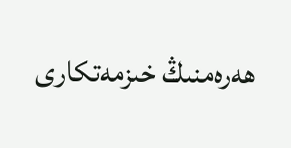ھەرەمنىڭ خىزمەتكارى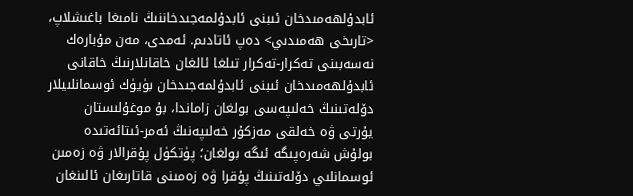ئابدۇلھەمىدخان ئىبنى ئابدۇلمەجىدخاننىڭ نامىغا باغىشلاپ، <تارىخى ھەمىدىي> دەپ ئاتادىم. ئەمدى، مەن مۇبارەك نەسەبىنى تەكرار-تەكرار تىلغا ئالغان خاقانلارنىڭ خاقانى ئابدۇلھەمىدخان ئىبنى ئابدۇلمەجىدخان بۈيۈك ئوسمانلىيلار دۆلەتىنىڭ خەلىپەسى بولغان زاماندا، بۇ موغۇلىستان يۇرتى ۋە خەلقى مەزكۇر خەلىپەنىڭ ئەمر-ئىتائەتىدە بولۇش شەرەپىگە ئىگە بولغان؛ پۈتكۈل پۇقرالار ۋە زەمىن ئوسمانلىي دۆلەتىنىڭ پۇقرا ۋە زەمىنى قاتارىغان ئالىنغان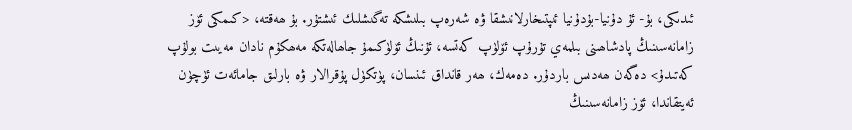ئىدىكى، بۇ- ئۇ دۇنيا-بۇدۇنيا ئىپتىخارلانىشقا ۋە شەرەپ بىلىشكە تەگىشلىك ئىشتۇر. بۇ ھەقتە، <كىمكى ئۆز زامانەسىنىڭ پادشاھىنى بىلمەي تۇرۇپ ئۆلۈپ كەتسە، ئۇنىڭ ئۆلۈكىمۇ جاھالەتكە مەھكۇم نادان مەيىت بولۇپ كەتىدۇ> دەگەن ھەدىس باردۇر. دەمەك، ھەر قانداق ئىنسان، پۈتكۈل پۇقرالار ۋە بارلىق جامائەت ئۈچۈن ئەيتقاندا، ئۆز زامانەسىنىڭ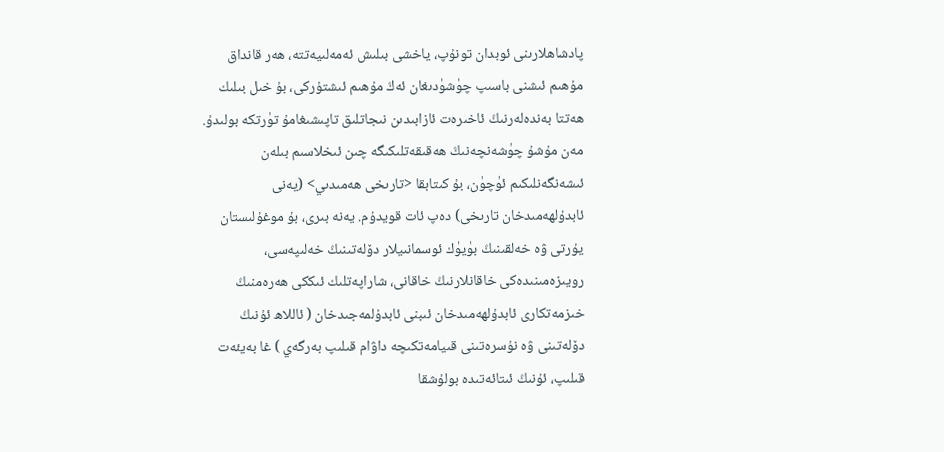پادشاھلارىنى ئوبدان تونۇپ، ياخشى بىلىش ئەمەلىيەتتە، ھەر قانداق مۇھىم ئىشنى باسىپ چۈشۈدىغان ئەڭ مۇھىم ئىشتۇركى، بۇ خىل بىلىك ھەتتا بەندەلەرنىڭ ئاخىرەت ئازابىدىن نىجاتلىق تاپىشىغامۇ تۈرتكە بولىدۇ. مەن مۇشۇ چۈشەنچەنىڭ ھەقىقەتلىكىگە چىن ئىخلاسىم بىلەن ئىشەنگەنلىكىم ئۈچۈن، بۇ كىتابقا <تارىخى ھەمىدىي> (يەنى ئابدۇلھەمىدخان تارىخى) دەپ ئات قويدۇم. يەنە بىرى، بۇ موغۇلىستان يۇرتى ۋە خەلقىنىڭ بۈيۈك ئوسمانىيلار دۆلەتىنىڭ خەلىپەسى، رويىزەمىنىدەكى خاقانلارنىڭ خاقانى، شاراپەتلىك ئىككى ھەرەمنىڭ خىزمەتكارى ئابدۇلھەمىدخان ئىبنى ئابدۇلمەجىدخان ( ئاللاھ ئۇنىڭ دۆلەتىنى ۋە نۇسرەتىنى قىيامەتكىچە داۋام قىلىپ بەرگەي ) غا بەيئەت قىلىپ، ئۇنىڭ ئىتائەتىدە بولۇشقا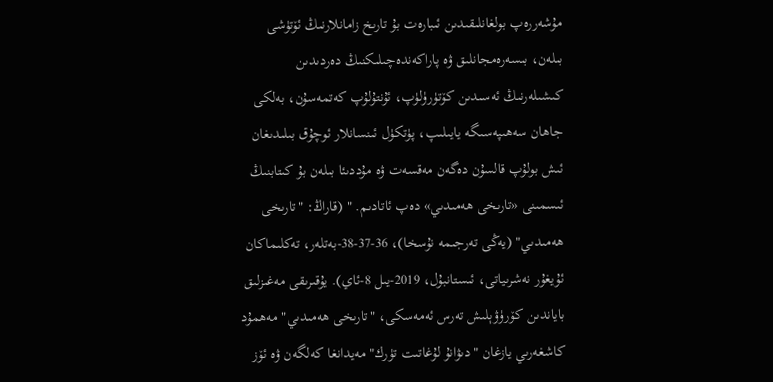مۇشەررەپ بولغانلىقىدىن ئىبارەت بۇ تارىخ زامانلارنىڭ ئۆتۈشى بىلەن، بىسەرەمجانلىق ۋە پاراكەندەچىلىكنىڭ دەردىدىن كىشىلەرنىڭ ئەسىدىن كۆتۈرۈلۈپ، ئۇنتۇلۇپ كەتمەسۇن، بەلكى جاھان سەھىپەسىگە يايىلىپ، پۈتكۈل ئىنسانلار ئوچۇق بىلىدىغان ئىش بولۇپ قالسۇن دەگەن مەقسەت ۋە مۇددىئا بىلەن بۇ كىتابنىڭ ئىسمىنى «تارىخى ھەمىدىي» دەپ ئاتادىم. " (قاراڭ: "تارىخى ھەمىدىي" (يەڭى تەرجىمە نۇسخا)، 36-37-38-بەتلەر، تەكلىماكان ئۇيغۇر نەشرىياتى، ئىستانبۇل، 2019-يىل 8-ئاي). يۇقىرىقى مەغىزلىق باياندىن كۆرۈۋېلىش تەرس ئەمەسكى، "تارىخى ھەمىدىي" مەھمۇد كاشغەرىي يازغان "دىۋانۇ لۇغاتىت تۈرك" مەيدانغا كەلگەن ۋە ئۆز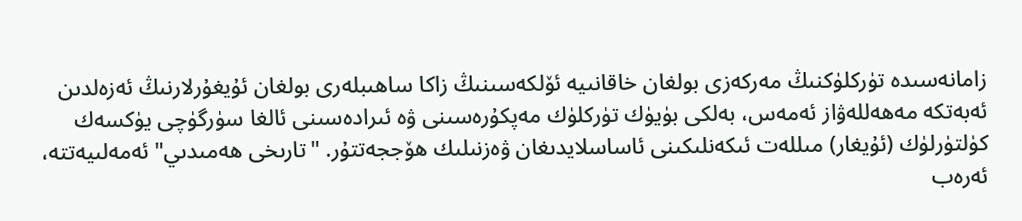زامانەسىدە تۈركلۈكنىڭ مەركەزى بولغان خاقانىيە ئۆلكەسىنىڭ زاكا ساھىبلەرى بولغان ئۇيغۇرلارنىڭ ئەزەلدىن ئەبەتكە مەھەللەۋاز ئەمەس، بەلكى بۈيۈك تۈركلۈك مەپكۇرەسىنى ۋە ئىرادەسىنى ئالغا سۈرگۈچى يۈكسەك كۈلتۈرلۈك (ئۇيغار) مىللەت ئىكەنلىكىنى ئاساسلايدىغان ۋەزنىلىك ھۆججەتتۇر. "تارىخى ھەمىدىي" ئەمەلىيەتتە، ئەرەب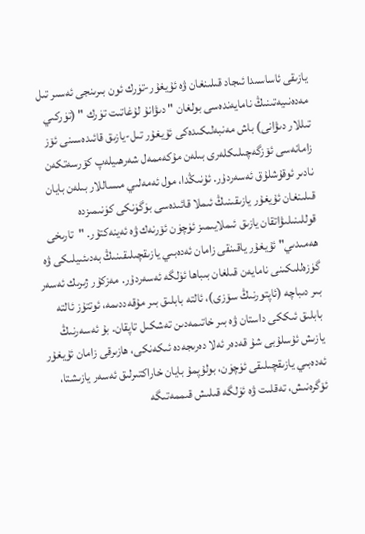يازىقى ئاساسىدا ئىجاد قىلىنغان ۋە ئۇيغۇر-تۈرك ئون بىرىنجى ئەسىر تىل مەدەنىيەتىنىڭ نامايەندەسى بولغان " دىۋانۇ لۇغاتىت تۈرك " (تۈركىي تىللار دىۋانى) باش مەنبەلىكىدەكى ئۇيغۇر تىل-يازىق قائىدەسىنى ئۆز زامانەسى ئۆزگەچىلىكلەرى بىلەن مۇكەممەل شەرھىيلەپ كۆرسەتكەن نادىر ئوقۇشلۇق ئەسەردۇر. ئۇنىڭدا، مول ئەمەلىي مىساللار بىلەن بايان قىلىنغان ئۇيغۇر يازىقىنىڭ ئىملا قائىدەسى بۈگۈنكى كۈنىمىزدە قوللىنىلىۋاتقان يازىق ئىملايىمىز ئۈچۈن ئۆرنەك ۋە ئەينەكتۇر. "تارىخى ھەمىدىي" ئۇيغۇر ياقىنقى زامان ئەدەبىي يازىقچىلىقىنىڭ بەدىئىيلىكى ۋە گۈزەللىكىنى نامايەن قىلغان بىباھا ئۈلگە ئەسەردۇر. مەزكۇر ژىرىك ئەسەر بىر دىباچە (ئاپتورنىڭ سۆزى)، ئالتە بابلىق بىر مۇقەددىمە، ئوتتۇز ئالتە بابلىق ئىككى داستان ۋە بىر خاتىمەدىن تەشكىل تاپقان. بۇ ئەسەرنىڭ يازىش ئۇسلۇبى شۇ قەدەر ئەلا دەرىجەدە ئىكەنكى، ھازىرقى زامان ئۇيغۇر ئەدەبىي يازىقچىلىقى ئۈچۈن، بولۇپمۇ بايان خاراكتىرلىق ئەسەر يازىشتا، ئۆگرەنىش، تەقلىت ۋە ئۈلگە قىلىش قىممەتىگە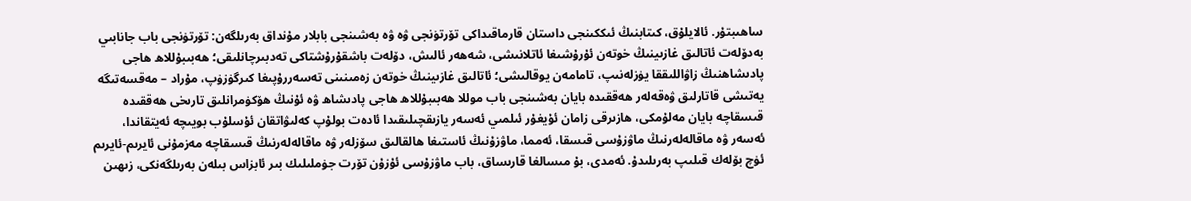ساھىبتۇر. ئالايلۇق، كىتابنىڭ ئىككىنجى داستان قارماقىداكى تۆرتۈنجى ۋە ۋە بەشىنجى بابلار مۇنداق بەرىلگەن: تۆرتۈنجى باب جانابىي بەدۆلەت ئاتالىق غازىينىڭ خوتەن ئۇرۇشىغا ئاتلانىشى، شەھەر ئالىش، دۆلەت باشقۇرۇشتاكى تەدبىرچانلىقى؛ ھەبىبۇللاھ ھاجى پادىشاھنىڭ زاۋاللىققا يۈزلەنىپ، تامامەن يوقالىشى؛ ئاتالىق غازىينىڭ خوتەن زەمىنىنى تەسەررۇپىغا كىرگۈزۈپ، مۇراد – مەقسەتىگە يەتىشى قاتارلىق ۋەقەلەر ھەققىدە بايان بەشىنجى باب موللا ھەبىبۇللاھ ھاجى پادىشاھ ۋە ئۇنىڭ ھۆكۈمرانلىق تارىخى ھەققىدە قىسقاچە بايان مەلۇمكى، ھازىرقى زامان ئۇيغۇر ئىلمىي ئەسەر يازىقچىلىقىدا ئادەت بولۇپ كەلىۋاتقان ئۇسلۇب بويىچە ئەيتقاندا، ئەسەر ۋە ماقالەلەرنىڭ ماۋزۇسى قىسقا، ئەمما، ماۋزۇنىڭ ئاستىغا ھالقالىق سۆزلەر ۋە ماقالەلەرنىڭ قىسقاچە مەزمۇنى ئايرىم-ئايرىم ئۈچ بۆلەك قىلىپ بەرىلىدۇ. ئەمدى، بۇ مىسالغا قارىساق، باب ماۋزۇسى ئۇزۇن تۆرت جۈملىلىك بىر ئابزاس بىلەن بەرىلگەنكى، زىھىن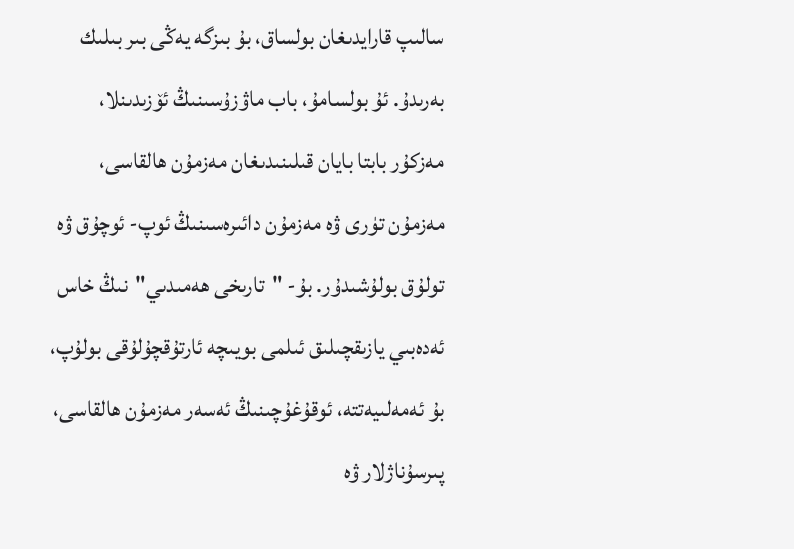سالىپ قارايدىغان بولساق، بۇ بىزگە يەڭى بىر بىلىك بەرىدۇ. ئۇ بولسامۇ، باب ماۋزۇسىنىڭ ئۆزىدىنلا، مەزكۇر بابتا بايان قىلىنىدىغان مەزمۇن ھالقاسى، مەزمۇن تۈرى ۋە مەزمۇن دائىرەسىنىڭ ئوپ- ئوچۇق ۋە تولۇق بولۇشىدۇر. بۇ- "تارىخى ھەمىدىي"نىڭ خاس ئەدەبىي يازىقچىلىق ئىلمى بويىچە ئارتۇقچۇلۇقى بولۇپ، بۇ ئەمەلىيەتتە، ئوقۇغۇچىنىڭ ئەسەر مەزمۇن ھالقاسى، پىرسۇناژلار ۋە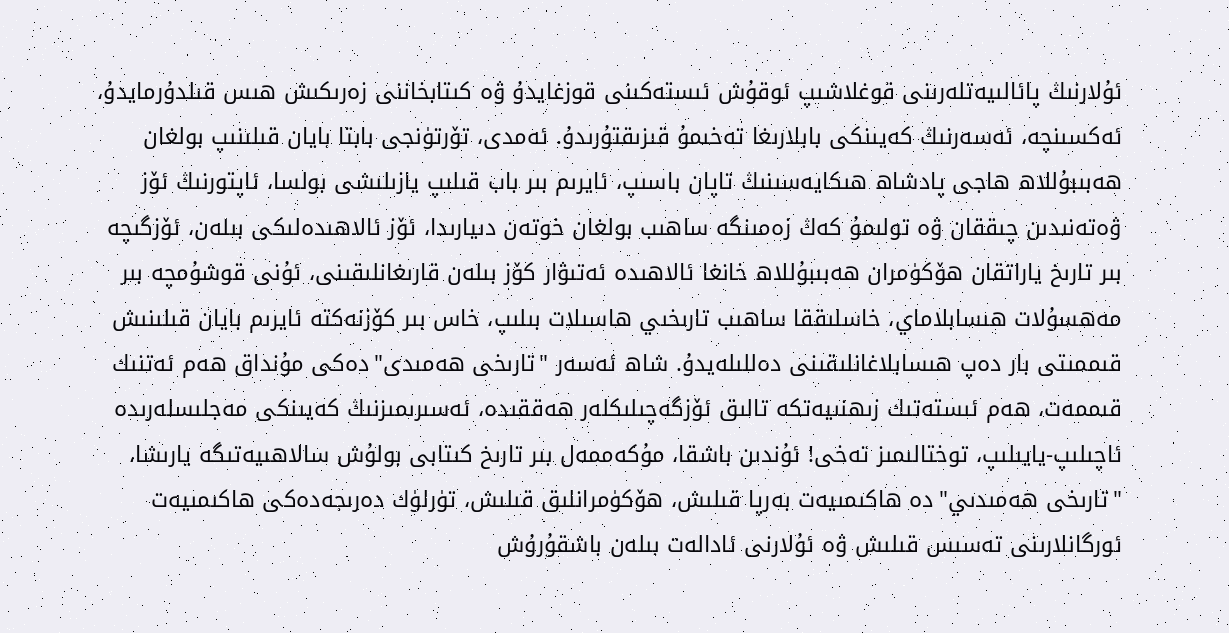ئۇلارنىڭ پائالىيەتلەرىنى قوغلاشىپ ئوقۇش ئىستەكىنى قوزغايدۇ ۋە كىتابخاننى زەرىكىش ھىس قىلدۇرمايدۇ، ئەكسىنچە، ئەسەرنىڭ كەيىنكى بابلارىغا تەخىمۇ قىزىقتۇرىدۇ. ئەمدى، تۆرتۈنجى بابتا بايان قىلىنىپ بولغان ھەبىبۇللاھ ھاجى پادشاھ ھىكايەسىنىڭ تاپان باسىپ، ئايرىم بىر باب قىلىپ يازىلىشى بولسا، ئاپتورنىڭ ئۆز ۋەتەنىدىن چىققان ۋە تولىمۇ كەڭ زەمىنگە ساھىب بولغان خوتەن دىيارىدا، ئۆز ئالاھىدەلىكى بىلەن، ئۆزگىچە بىر تارىخ ياراتقان ھۆكۈمران ھەبىبۇللاھ خانغا ئالاھىدە ئەتىۋار كۆز بىلەن قارىغانلىقىنى، ئۇنى قوشۇمچە بىر مەھسۇلات ھىسابلاماي، خاسلىققا ساھىب تارىخىي ھاسىلات بىلىپ، خاس بىر كۆزنەكتە ئايرىم بايان قىلىنىش قىممىتى بار دەپ ھىسابلاغانلىقىنى دەللىلەيدۇ. شاھ ئەسەر "تارىخى ھەمىدى"دەكى مۇنداق ھەم ئەتنىك قىممەت، ھەم ئىستەتىك زىھنىيەتكە تالىق ئۆزگەچىلىكلەر ھەققىدە، ئەسىرىمىزنىڭ كەيىنكى مەجلىسلەرىدە ئاچىلىپ-يايىلىپ، توختالىمىز تەخى! ئۇندىن باشقا، مۇكەممەل بىر تارىخ كىتابى بولۇش سالاھىيەتىگە يارىشا، "تارىخى ھەمىدىي"دە ھاكىمىيەت بەرپا قىلىش، ھۆكۈمرانلىق قىلىش، تۈرلۈك دەرىجەدەكى ھاكىمىيەت ئورگانلارىنى تەسىس قىلىش ۋە ئۇلارنى ئادالەت بىلەن باشقۇرۇش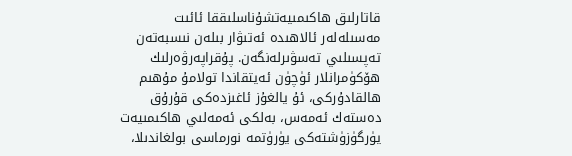قاتارلىق ھاكىمىيەتشۇناسلىققا ئائىت مەسىلەلەر ئالاھىدە ئەتىۋار بىلەن نىسبەتەن تەپسىلىي تەسۋىرلەنگەن. پۇقراپەرۋەرلىك ھۆكۈمرانلار ئۈچۈن ئەيتقاندا تولامۇ مۇھىم ھالقادۇركى، ئۇ يالغۇز ئاغىزدەكى قۇرۇق دەستەك ئەمەس، بەلكى ئەمەلىي ھاكىمىيەت يۈرگۈزۈشتەكى يۈرۈتمە نورماسى بولغاندىلا،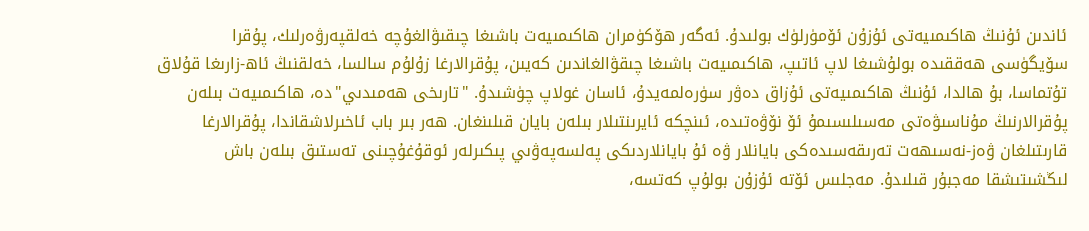ئاندىن ئۇنىڭ ھاكىمىيەتى ئۇزۇن ئۆمۈرلۈك بولىدۇ. ئەگەر ھۆكۈمران ھاكىمىيەت باشىغا چىقىۋالغۇچە خەلقپەرۋەرلىك، پۇقرا سۆيگۈسى ھەققىدە بولۇشىغا لاپ ئاتىپ، ھاكىمىيەت باشىغا چىقۋالغاندىن كەيىن، پۇقرالارغا زۇلۇم سالسا، خەلقنىڭ ئاھ-زارىغا قۇلاق تۇتماسا، بۇ ھالدا، ئۇنىڭ ھاكىمىيەتى ئۇزاق دەۋر سۈرەلمەيدۇ، ئاسان غولاپ چۈشىدۇ. "تارىخى ھەمىدىي"دە، ھاكىمىيەت بىلەن پۇقرالارنىڭ مۇناسىۋەتى مەسىلىسىمۇ ئۆ نۆۋەتىدە، ئىنچكە ئايرىنتىلار بىلەن بايان قىلىنغان. ھەر بىر باب ئاخىرلاشقاندا، پۇقرالارغا قارىتىلغان ۋەز-نەسىھەت تەرىقەسىدەكى بايانلار ۋە ئۇ بايانلاردىكى پەلسەپەۋىي پىكىرلەر ئوقۇغۇچىنى تەستىق بىلەن باش لىڭشىتىشقا مەجبۇر قىلىدۇ. مەجلىس ئۆتە ئۇزۇن بولۇپ كەتسە،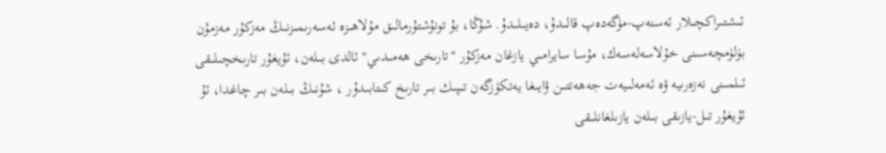ئىشتىراكچىلار ئەسنەپ-مۈگەدەپ قالىدۇ، دەيىلىدۇ. شۇڭا، بۇ تونۇشتۇرمالىق مۇلاھىزە ئەسەرىمىزنىڭ مەزكۇر مەزمۇن بۆلۈمچەسىنى خۇلاسەلەسەك، مۇسا سايرامىي يازغان مەزكۇر "تارىخى ھەمىدىي" ئالدى بىلەن، ئۇيغۇر تارىخچىلىقى ئىلمىنى نەزەرىيە ۋە ئەمەلىيەت جەھەتتىن ۋايىغا يەتكۈزگەن تىپىك بىر تارىخ كىتابىدۇر ، شۇنىڭ بىلەن بىر چاغدا، ئۇ ئۇيغۇر تىل-يازىقى بىلەن يازىلغانلىقى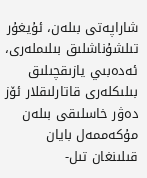شاراپەتى بىلەن، ئۇيغۇر تىلشۇناشلىق بىلىملەرى، ئەدەبىي يازىقچىلىق بىلىكلەرى قاتارلىقلار ئۆز دەۋر خاسلىقى بىلەن مۇكەممەل بايان قىلىنغان تىل-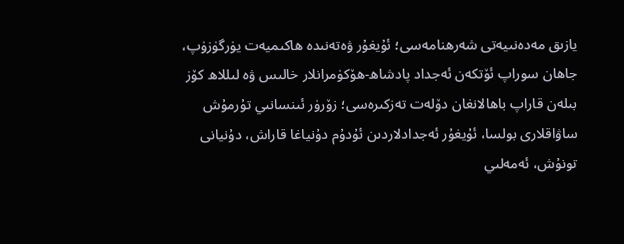يازىق مەدەنىيەتى شەرھنامەسى؛ ئۇيغۇر ۋەتەنىدە ھاكىميەت يۈرگۈزۈپ، جاھان سوراپ ئۆتكەن ئەجداد پادشاھ-ھۆكۈمرانلار خالىس ۋە لىللاھ كۆز بىلەن قاراپ باھالانغان دۆلەت تەزكىرەسى؛ زۆرۈر ئىنسانىي تۇرمۇش ساۋاقلارى بولسا، ئۇيغۇر ئەجدادلاردىن ئۇدۇم دۇنياغا قاراش، دۇنيانى تونۇش، ئەمەلىي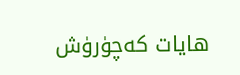ھايات كەچۈرۈش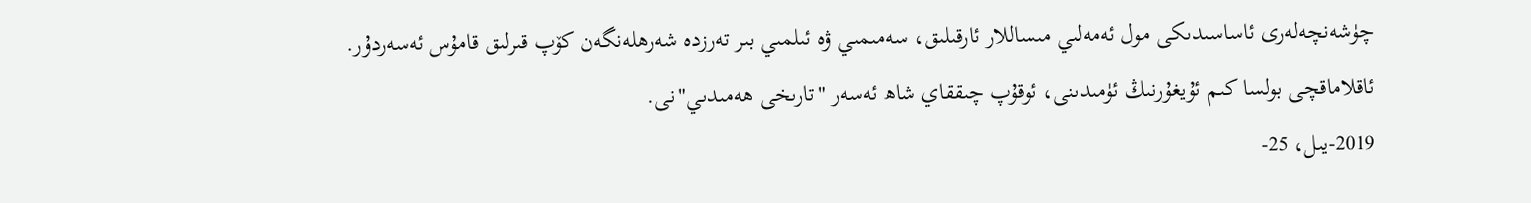چۈشەنچەلەرى ئاساسىدىكى مول ئەمەلىي مىساللار ئارقىلىق، سەمىمىي ۋە ئىلمىي بىر تەرزدە شەرھلەنگەن كۆپ قىرلىق قامۇس ئەسەردۇر.
ئاقلاماقچى بولسا كىم ئۇيغۇرنىڭ ئۈمىدىنى، ئوقۇپ چىققاي شاھ ئەسەر "تارىخى ھەمىدىي"نى.
2019-يىل، 25-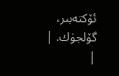ئۆكتەبىر، گۆلجۈك. |
|